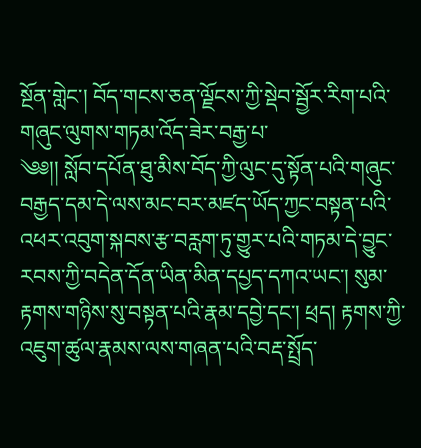སྔོན་གླེང་། བོད་གངས་ཅན་ལྗོངས་ཀྱི་སྡེབ་སྦྱོར་རིག་པའི་གཞུང་ལུགས་གཏམ་འོད་ཟེར་བརྒྱ་པ་
༄༅།། སློབ་དཔོན་ཐུ་མིས་བོད་ཀྱི་ལུང་དུ་སྟོན་པའི་གཞུང་བརྒྱད་དམ་དེ་ལས་མང་བར་མཛད་ཡོད་ཀྱང་བསྟན་པའི་འཕར་འབུག་སྐབས་རྩ་བརླག་ཏུ་གྱུར་པའི་གཏམ་དེ་བྱུང་རབས་ཀྱི་བདེན་དོན་ཡིན་མིན་དཔྱད་དཀའ་ཡང་། སུམ་རྟགས་གཉིས་སུ་བསྟན་པའི་རྣམ་དབྱེ་དང་། ཕྲད། རྟགས་ཀྱི་འཇུག་ཚུལ་རྣམས་ལས་གཞན་པའི་བརྡ་སྤྲོད་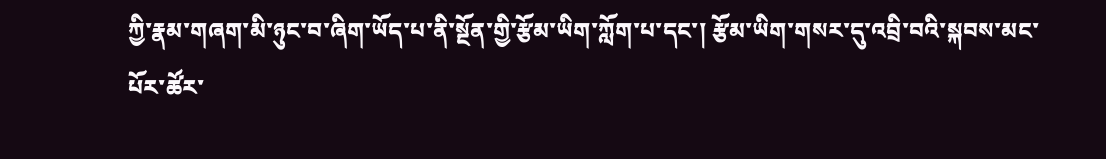ཀྱི་རྣམ་གཞག་མི་ཉུང་བ་ཞིག་ཡོད་པ་ནི་སྔོན་གྱི་རྩོམ་ཡིག་ཀློག་པ་དང་། རྩོམ་ཡིག་གསར་དུ་འབྲི་བའི་སྐབས་མང་པོར་ཚོར་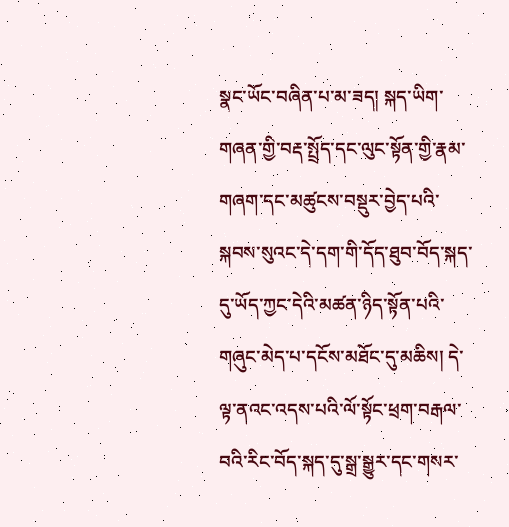སྣང་ཡོང་བཞིན་པ་མ་ཟད། སྐད་ཡིག་གཞན་གྱི་བརྡ་སྤྲོད་དང་ལུང་སྟོན་གྱི་རྣམ་གཞག་དང་མཚུངས་བསྡུར་བྱེད་པའི་སྐབས་སུའང་དེ་དག་གི་དོད་ཐུབ་བོད་སྐད་དུ་ཡོད་ཀྱང་དེའི་མཚན་ཉིད་སྟོན་པའི་གཞུང་མེད་པ་དངོས་མཐོང་དུ་མཆིས། དེ་ལྟ་ནའང་འདས་པའི་ལོ་སྟོང་ཕྲག་བརྒལ་བའི་རིང་བོད་སྐད་དུ་སྒྲ་སྒྱུར་དང་གསར་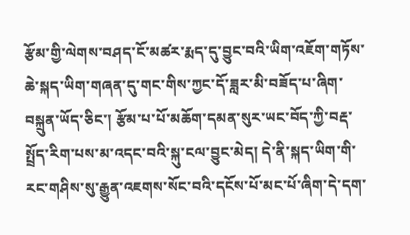རྩོམ་གྱི་ལེགས་བཤད་ངོ་མཚར་རྨད་དུ་བྱུང་བའི་ཡིག་འཇོག་གཏོས་ཆེ་སྐད་ཡིག་གཞན་དུ་གང་གིས་ཀྱང་དོ་ཟླར་མི་བཟོད་པ་ཞིག་བསྐྲུན་ཡོད་ཅིང་། རྩོམ་པ་པོ་མཆོག་དམན་སུར་ཡང་བོད་ཀྱི་བརྡ་སྤྲོད་རིག་པས་མ་འདང་བའི་སྐུ་ངལ་བྱུང་མེད། དེ་ནི་སྐད་ཡིག་གི་རང་གཤིས་སུ་རྒྱུན་འཇགས་སོང་བའི་དངོས་པོ་མང་པོ་ཞིག་དེ་དག་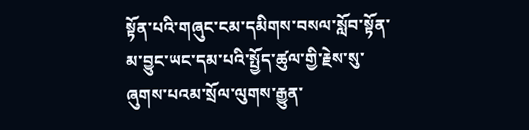སྟོན་པའི་གཞུང་ངམ་དམིགས་བསལ་སློབ་སྟོན་མ་བྱུང་ཡང་དམ་པའི་སྤྱོད་ཚུལ་གྱི་རྗེས་སུ་ཞུགས་པའམ་སྲོལ་ལུགས་རྒྱུན་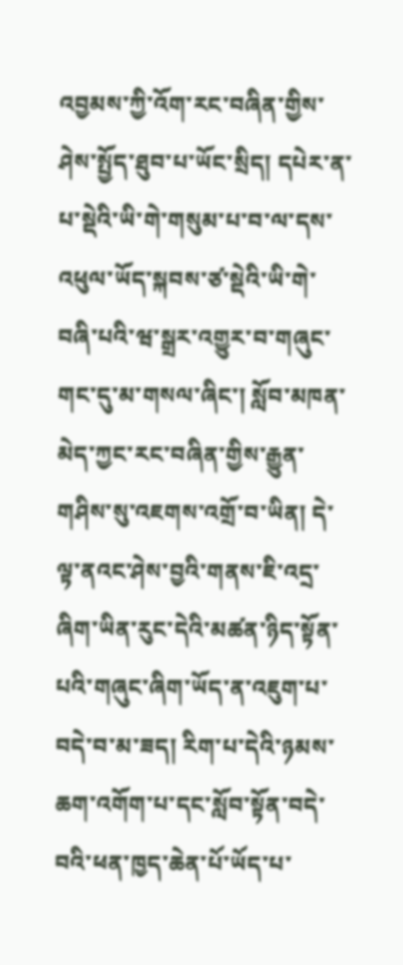འབྱམས་ཀྱི་འོག་རང་བཞིན་གྱིས་ཤེས་སྤྱོད་ཐུབ་པ་ཡོང་སྲིད། དཔེར་ན་པ་སྡེའི་ཡི་གེ་གསུམ་པ་བ་ལ་དས་འཕུལ་ཡོད་སྐབས་ཙ་སྡེའི་ཡི་གེ་བཞི་པའི་ཝ་སྒྲར་འགྱུར་བ་གཞུང་གང་དུ་མ་གསལ་ཞིང་། སློབ་མཁན་མེད་ཀྱང་རང་བཞིན་གྱིས་རྒྱུན་གཤིས་སུ་འཇགས་འགྲོ་བ་ཡིན། དེ་ལྟ་ནའང་ཤེས་བྱའི་གནས་ཇི་འདྲ་ཞིག་ཡིན་རུང་དེའི་མཚན་ཉིད་སྟོན་པའི་གཞུང་ཞིག་ཡོད་ན་འཇུག་པ་བདེ་བ་མ་ཟད། རིག་པ་དེའི་ཉམས་ཆག་འགོག་པ་དང་སློབ་སྟོན་བདེ་བའི་ཕན་ཁྱད་ཆེན་པོ་ཡོད་པ་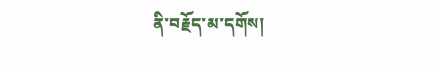ནི་བརྗོད་མ་དགོས།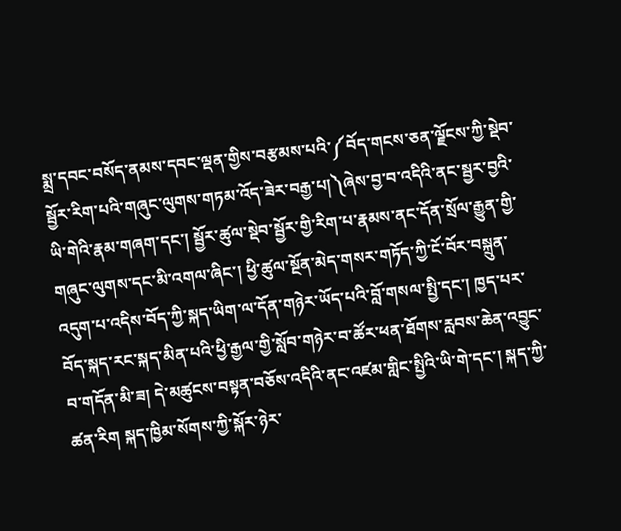སྨྲ་དབང་བསོད་ནམས་དབང་ལྡན་གྱིས་བརྩམས་པའི་༼བོད་གངས་ཅན་ལྗོངས་ཀྱི་སྡེབ་སྦྱོར་རིག་པའི་གཞུང་ལུགས་གཏམ་འོད་ཟེར་བརྒྱ་པ།༽ཞེས་བྱ་བ་འདིའི་ནང་སྦྱར་བྱའི་ཡི་གེའི་རྣམ་གཞག་དང་། སྦྱོར་ཚུལ་སྡེབ་སྦྱོར་གྱི་རིག་པ་རྣམས་ནང་དོན་སྲོལ་རྒྱུན་གྱི་གཞུང་ལུགས་དང་མི་འགལ་ཞིང་། ཕྱི་ཚུལ་སྔོན་མེད་གསར་གཏོད་ཀྱི་ངོ་བོར་བསྐྲུན་འདུག་པ་འདིས་བོད་ཀྱི་སྐད་ཡིག་ལ་དོན་གཉེར་ཡོད་པའི་བློ་གསལ་སྤྱི་དང་། ཁྱད་པར་བོད་སྐད་རང་སྐད་མིན་པའི་ཕྱི་རྒྱལ་གྱི་སློབ་གཉེར་བ་ཚོར་ཕན་ཐོགས་རླབས་ཆེན་འབྱུང་བ་གདོན་མི་ཟ། དེ་མཚུངས་བསྟན་བཅོས་འདིའི་ནང་འཛམ་གླིང་སྤྱིའི་ཡི་གེ་དང་། སྐད་ཀྱི་ཚན་རིག སྐད་ཁྱིམ་སོགས་ཀྱི་སྐོར་ཉེར་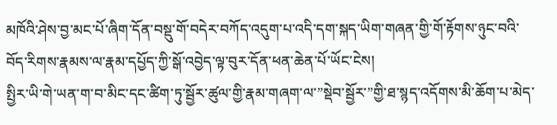མཁོའི་ཤེས་བྱ་མང་པོ་ཞིག་དོན་བསྡུ་གོ་བདེར་བཀོད་འདུག་པ་འདི་དག་སྐད་ཡིག་གཞན་གྱི་གོ་རྟོགས་ཉུང་བའི་བོད་རིགས་རྣམས་ལ་རྣམ་དཔྱོད་ཀྱི་སྒོ་འབྱེད་ལྟ་བུར་དོན་ཕན་ཆེན་པོ་ཡོང་ངེས།
སྤྱིར་ཡི་གེ་ཡན་ག་བ་མིང་དང་ཚིག་ཏུ་སྦྱོར་ཚུལ་གྱི་རྣམ་གཞག་ལ་”སྡེབ་སྦྱོར་”གྱི་ཐ་སྙད་འདོགས་མི་ཆོག་པ་མེད་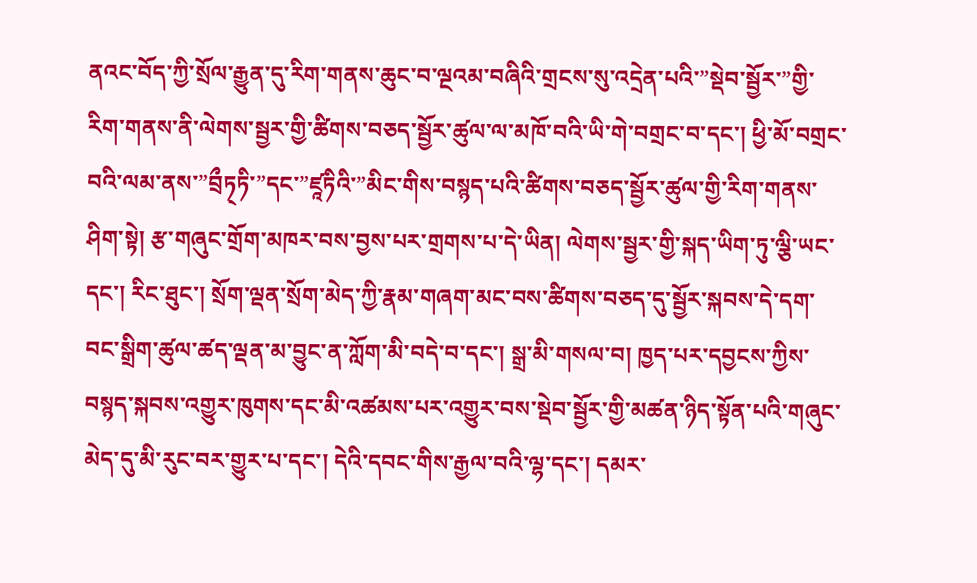ནའང་བོད་ཀྱི་སྲོལ་རྒྱུན་དུ་རིག་གནས་ཆུང་བ་ལྔའམ་བཞིའི་གྲངས་སུ་འདྲེན་པའི་”སྡེབ་སྦྱོར་”གྱི་རིག་གནས་ནི་ལེགས་སྦྱར་གྱི་ཚིགས་བཅད་སྦྱོར་ཚུལ་ལ་མཁོ་བའི་ཡི་གེ་བགྲང་བ་དང་། ཕྱི་མོ་བགྲང་བའི་ལམ་ནས་”བྲྀཏ྄ཏི་”དང་”ཛཱཏིའི་”མིང་གིས་བསྙད་པའི་ཚིགས་བཅད་སྦྱོར་ཚུལ་གྱི་རིག་གནས་ཤིག་སྟེ། རྩ་གཞུང་གྲོག་མཁར་བས་བྱས་པར་གྲགས་པ་དེ་ཡིན། ལེགས་སྦྱར་གྱི་སྐད་ཡིག་ཏུ་ལྕི་ཡང་དང་། རིང་ཐུང་། སྲོག་ལྡན་སྲོག་མེད་ཀྱི་རྣམ་གཞག་མང་བས་ཚིགས་བཅད་དུ་སྦྱོར་སྐབས་དེ་དག་བང་སྒྲིག་ཚུལ་ཚད་ལྡན་མ་བྱུང་ན་ཀློག་མི་བདེ་བ་དང་། སྒྲ་མི་གསལ་བ། ཁྱད་པར་དབྱངས་ཀྱིས་བསྙད་སྐབས་འགྱུར་ཁུགས་དང་མི་འཚམས་པར་འགྱུར་བས་སྡེབ་སྦྱོར་གྱི་མཚན་ཉིད་སྟོན་པའི་གཞུང་མེད་དུ་མི་རུང་བར་གྱུར་པ་དང་། དེའི་དབང་གིས་རྒྱལ་བའི་ལྷ་དང་། དམར་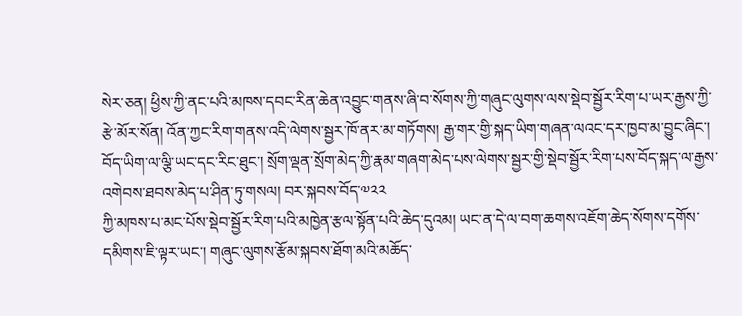སེར་ཅན། ཕྱིས་ཀྱི་ནང་པའི་མཁས་དབང་རིན་ཆེན་འབྱུང་གནས་ཞི་བ་སོགས་ཀྱི་གཞུང་ལུགས་ལས་སྡེབ་སྦྱོར་རིག་པ་ཡར་རྒྱས་ཀྱི་རྩེ་མོར་སོན། འོན་ཀྱང་རིག་གནས་འདི་ལེགས་སྦྱར་ཁོ་ནར་མ་གཏོགས། རྒྱ་གར་གྱི་སྐད་ཡིག་གཞན་ལའང་དར་ཁྱབ་མ་བྱུང་ཞིང་། བོད་ཡིག་ལ་ལྕི་ཡང་དང་རིང་ཐུང་། སྲོག་ལྡན་སྲོག་མེད་ཀྱི་རྣམ་གཞག་མེད་པས་ལེགས་སྦྱར་གྱི་སྡེབ་སྦྱོར་རིག་པས་བོད་སྐད་ལ་རྒྱས་འགེབས་ཐབས་མེད་པ་ཤིན་ཏུ་གསལ། བར་སྐབས་བོད་༧༢༢
ཀྱི་མཁས་པ་མང་པོས་སྡེབ་སྦྱོར་རིག་པའི་མཁྱེན་རྩལ་སྟོན་པའི་ཆེད་དུའམ། ཡང་ན་དེ་ལ་བག་ཆགས་འཇོག་ཆེད་སོགས་དགོས་དམིགས་ཇི་ལྟར་ཡང་། གཞུང་ལུགས་རྩོམ་སྐབས་ཐོག་མའི་མཆོད་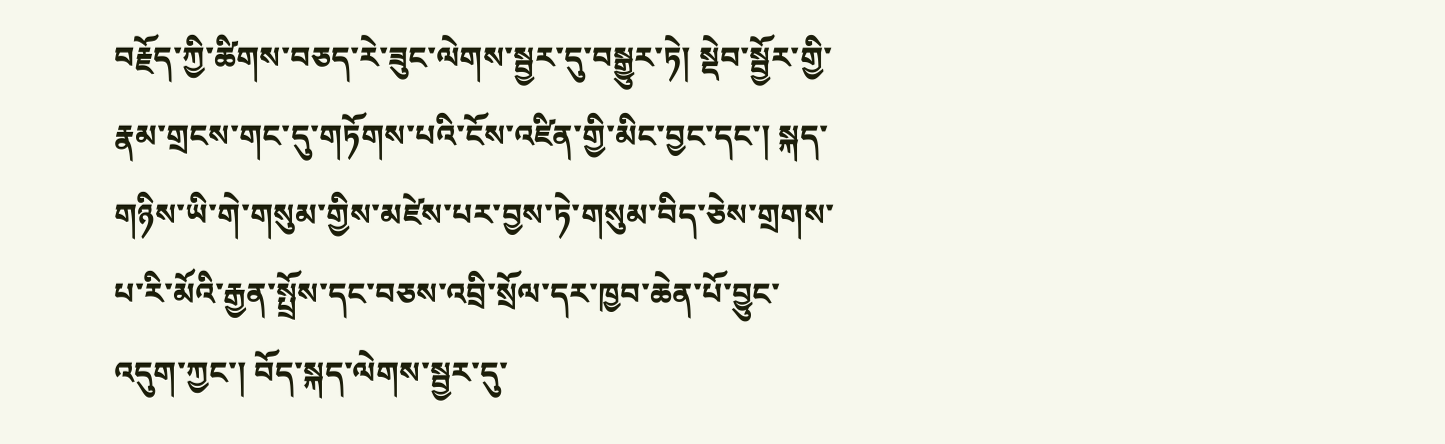བརྗོད་ཀྱི་ཚིགས་བཅད་རེ་ཟུང་ལེགས་སྦྱར་དུ་བསྒྱུར་ཏེ། སྡེབ་སྦྱོར་གྱི་རྣམ་གྲངས་གང་དུ་གཏོགས་པའི་ངོས་འཛིན་གྱི་མིང་བྱང་དང་། སྐད་གཉིས་ཡི་གེ་གསུམ་གྱིས་མཛེས་པར་བྱས་ཏེ་གསུམ་བིད་ཅེས་གྲགས་པ་རི་མོའི་རྒྱན་སྤྲོས་དང་བཅས་འབྲི་སྲོལ་དར་ཁྱབ་ཆེན་པོ་བྱུང་འདུག་ཀྱང་། བོད་སྐད་ལེགས་སྦྱར་དུ་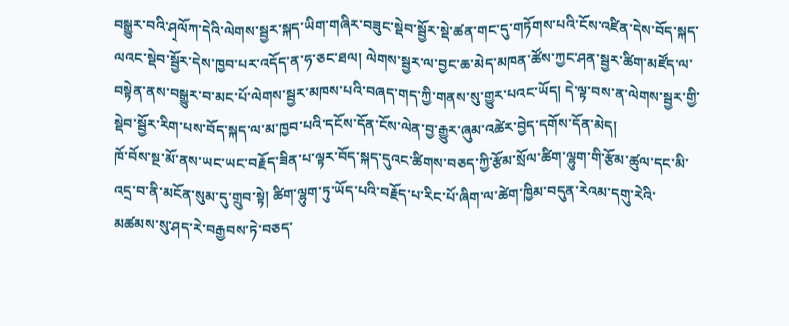བསྒྱུར་བའི་ཤ྄ལོཀ་དེའི་ལེགས་སྦྱར་སྐད་ཡིག་གཞིར་བཟུང་སྡེབ་སྦྱོར་སྡེ་ཚན་གང་དུ་གཏོགས་པའི་ངོས་འཛིན་དེས་བོད་སྐད་ལའང་སྡེབ་སྦྱོར་དེས་ཁྱབ་པར་འདོད་ན་ཧ་ཅང་ཐལ། ལེགས་སྦྱར་ལ་བྱང་ཆ་མེད་མཁན་ཚོས་ཀྱང་ཤན་སྦྱར་ཚིག་མཛོད་ལ་བསྟེན་ནས་བསྒྱུར་བ་མང་པོ་ལེགས་སྦྱར་མཁས་པའི་བཞད་གད་ཀྱི་གནས་སུ་གྱུར་པའང་ཡོད། དེ་ལྟ་བས་ན་ལེགས་སྦྱར་གྱི་སྡེབ་སྦྱོར་རིག་པས་བོད་སྐད་ལ་མ་ཁྱབ་པའི་དངོས་དོན་ངོས་ལེན་བྱ་རྒྱུར་ཞུམ་འཚེར་བྱེད་དགོས་དོན་མེད།
ཁོ་བོས་སྔ་མོ་ནས་ཡང་ཡང་བརྗོད་ཟིན་པ་ལྟར་བོད་སྐད་དུའང་ཚིགས་བཅད་ཀྱི་རྩོམ་སྲོལ་ཚིག་ལྷུག་གི་རྩོམ་ཚུལ་དང་མི་འདྲ་བ་ནི་མངོན་སུམ་དུ་གྲུབ་སྟེ། ཚིག་ལྷུག་ཏུ་ཡོད་པའི་བརྗོད་པ་རིང་པོ་ཞིག་ལ་ཚེག་ཁྱིམ་བདུན་རེའམ་དགུ་རེའི་མཚམས་སུ་ཤད་རེ་བརྒྱབས་ཏེ་བཅད་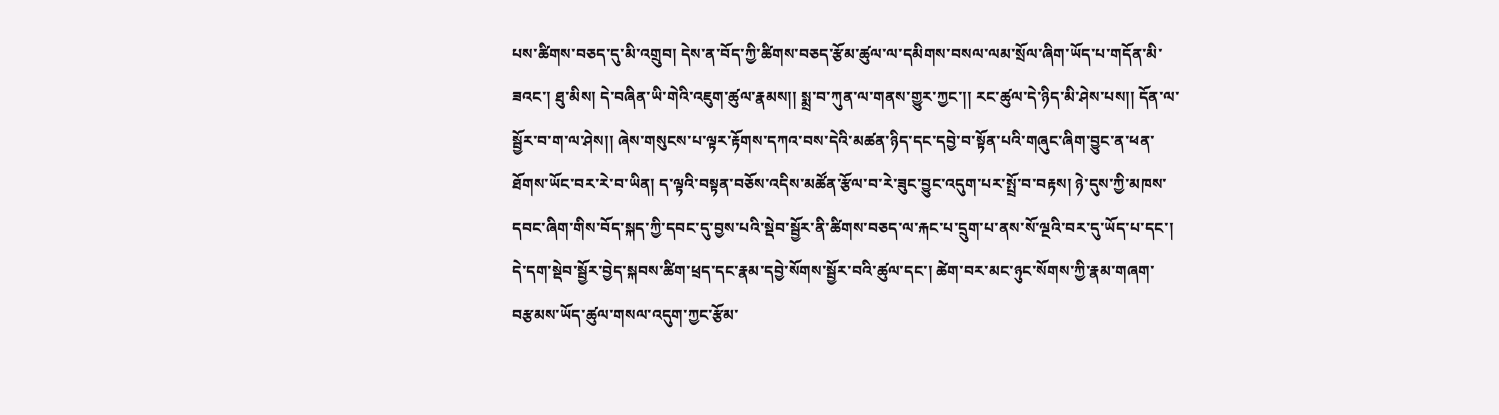པས་ཚིགས་བཅད་དུ་མི་འགྲུབ། དེས་ན་བོད་ཀྱི་ཚིགས་བཅད་རྩོམ་ཚུལ་ལ་དམིགས་བསལ་ལམ་སྲོལ་ཞིག་ཡོད་པ་གདོན་མི་ཟའང་། ཐུ་མིས། དེ་བཞིན་ཡི་གེའི་འཇུག་ཚུལ་རྣམས།། སྨྲ་བ་ཀུན་ལ་གནས་གྱུར་ཀྱང་།། རང་ཚུལ་དེ་ཉིད་མི་ཤེས་པས།། དོན་ལ་སྦྱོར་བ་ག་ལ་ཤེས།། ཞེས་གསུངས་པ་ལྟར་རྟོགས་དཀའ་བས་དེའི་མཚན་ཉིད་དང་དབྱེ་བ་སྟོན་པའི་གཞུང་ཞིག་བྱུང་ན་ཕན་ཐོགས་ཡོང་བར་རེ་བ་ཡིན། ད་ལྟའི་བསྟན་བཅོས་འདིས་མཚོན་རྩོལ་བ་རེ་ཟུང་བྱུང་འདུག་པར་སྤྲོ་བ་བརྟས། ཉེ་དུས་ཀྱི་མཁས་དབང་ཞིག་གིས་བོད་སྐད་ཀྱི་དབང་དུ་བྱས་པའི་སྡེབ་སྦྱོར་ནི་ཚིགས་བཅད་ལ་རྐང་པ་དྲུག་པ་ནས་སོ་ལྔའི་བར་དུ་ཡོད་པ་དང་། དེ་དག་སྡེབ་སྦྱོར་བྱེད་སྐབས་ཚིག་ཕྲད་དང་རྣམ་དབྱེ་སོགས་སྦྱོར་བའི་ཚུལ་དང་། ཚེག་བར་མང་ཉུང་སོགས་ཀྱི་རྣམ་གཞག་བརྩམས་ཡོད་ཚུལ་གསལ་འདུག་ཀྱང་རྩོམ་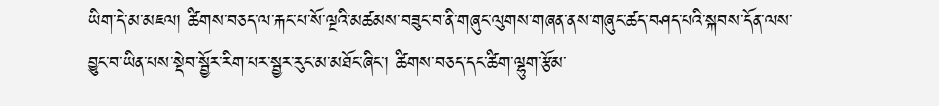ཡིག་དེ་མ་མཇལ། ཚིགས་བཅད་ལ་རྐང་པ་སོ་ལྔའི་མཚམས་བཟུང་བ་ནི་གཞུང་ལུགས་གཞན་ནས་གཞུང་ཚད་བཤད་པའི་སྐབས་དོན་ལས་བྱུང་བ་ཡིན་པས་སྡེབ་སྦྱོར་རིག་པར་སྦྱར་རུང་མ་མཐོང་ཞིང་། ཚིགས་བཅད་དང་ཚིག་ལྷུག་རྩོམ་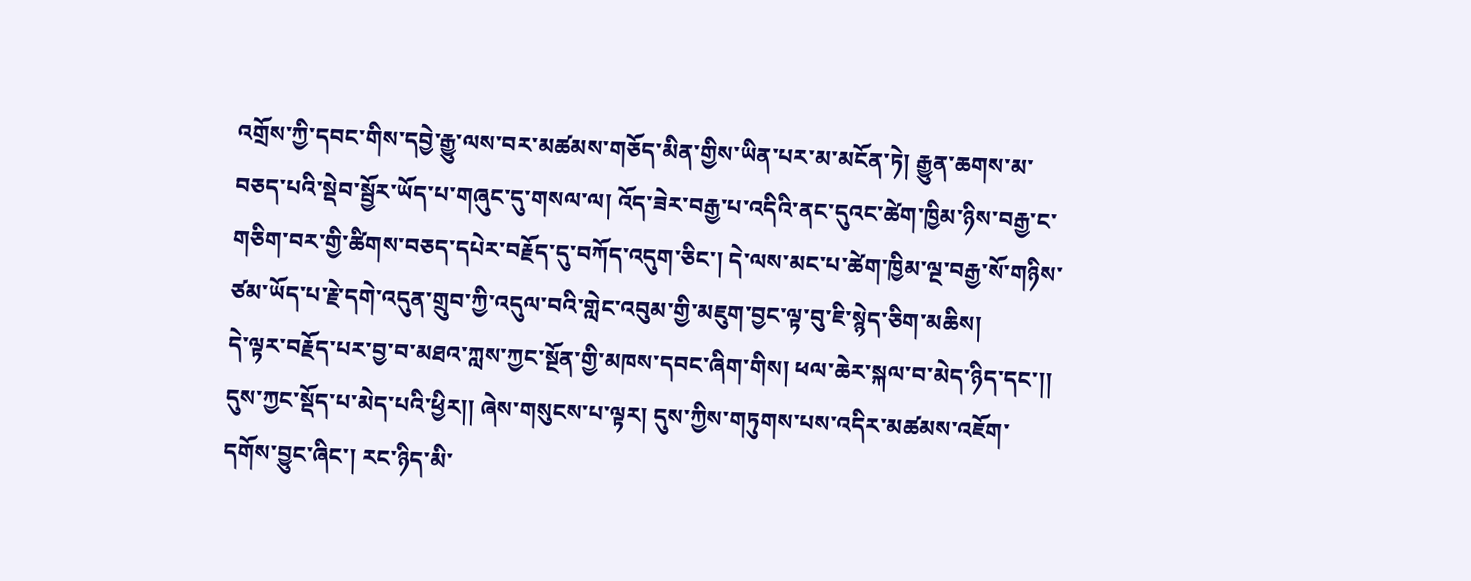འགྲོས་ཀྱི་དབང་གིས་དབྱེ་རྒྱུ་ལས་བར་མཚམས་གཅོད་མིན་གྱིས་ཡིན་པར་མ་མངོན་ཏེ། རྒྱུན་ཆགས་མ་བཅད་པའི་སྡེབ་སྦྱོར་ཡོད་པ་གཞུང་དུ་གསལ་ལ། འོད་ཟེར་བརྒྱ་པ་འདིའི་ནང་དུའང་ཚེག་ཁྱིམ་ཉིས་བརྒྱ་ང་གཅིག་བར་གྱི་ཚིགས་བཅད་དཔེར་བརྗོད་དུ་བཀོད་འདུག་ཅིང་། དེ་ལས་མང་པ་ཚེག་ཁྱིམ་ལྔ་བརྒྱ་སོ་གཉིས་ཙམ་ཡོད་པ་རྗེ་དགེ་འདུན་གྲུབ་ཀྱི་འདུལ་བའི་གླེང་འབུམ་གྱི་མཇུག་བྱང་ལྟ་བུ་ཇི་སྙེད་ཅིག་མཆིས།
དེ་ལྟར་བརྗོད་པར་བྱ་བ་མཐའ་ཀླས་ཀྱང་སྔོན་གྱི་མཁས་དབང་ཞིག་གིས། ཕལ་ཆེར་སྐལ་བ་མེད་ཉིད་དང་།། དུས་ཀྱང་སྡོད་པ་མེད་པའི་ཕྱིར།། ཞེས་གསུངས་པ་ལྟར། དུས་ཀྱིས་གཏུགས་པས་འདིར་མཚམས་འཇོག་དགོས་བྱུང་ཞིང་། རང་ཉིད་མི་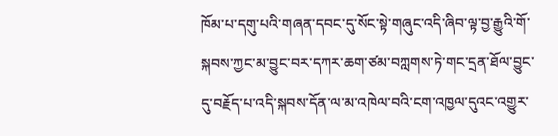ཁོམ་པ་དགུ་པའི་གཞན་དབང་དུ་སོང་སྟེ་གཞུང་འདི་ཞིབ་ལྟ་བྱ་རྒྱུའི་གོ་སྐབས་ཀྱང་མ་བྱུང་བར་དཀར་ཆག་ཙམ་བཀླགས་ཏེ་གང་དྲན་ཐོལ་བྱུང་དུ་བརྗོད་པ་འདི་སྐབས་དོན་ལ་མ་འཁེལ་བའི་ངག་འཁྱལ་དུའང་འགྱུར་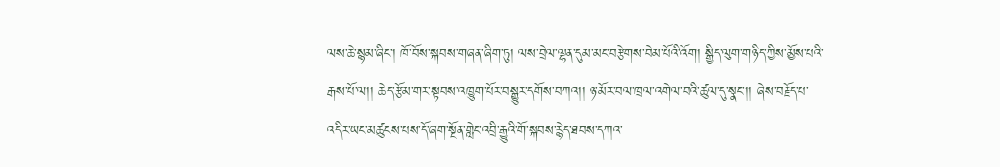ལས་ཆེ་སྙམ་ཞིང་། ཁོ་བོས་སྐབས་གཞན་ཞིག་ཏུ། ལས་བྲེལ་ལྷན་དུམ་མང་བརྩེགས་བེམ་པོའི་འོག། སྒྱིད་ལུག་གཉིད་ཀྱིས་མྱོས་པའི་རྒས་པོ་ལ།། ཆེད་རྩོམ་གར་སྟབས་འཁྱུག་པོར་བསྒྱུར་དགོས་བཀའ།། ཉ་མོར་བལ་ཁྲལ་འགེལ་བའི་ཚུལ་དུ་སྣང་།། ཞེས་བརྗོད་པ་འདིར་ཡང་མཚུངས་པས་དོ་ཞག་སྔོན་གླེང་འབྲི་རྒྱུའི་གོ་སྐབས་རྙེད་ཐབས་དཀའ་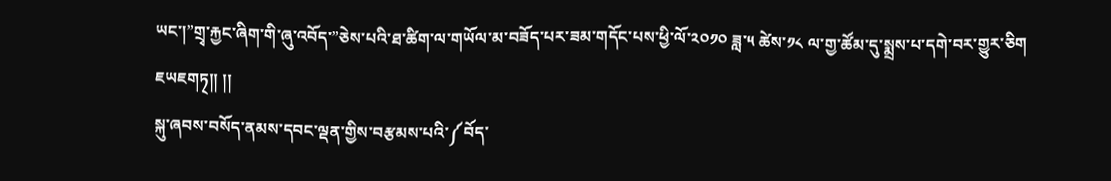ཡང་།”གྲྭ་རྐྱང་ཞིག་གི་ཞུ་འབོད་”ཅེས་པའི་ཐ་ཚིག་ལ་གཡོལ་མ་བཟོད་པར་ཟམ་གདོང་པས་ཕྱི་ལོ་༢༠༡༠ ཟླ་༥ ཚེས་༡༨ ལ་གྱ་ཚོམ་དུ་སྨྲས་པ་དགེ་བར་གྱུར་ཅིག ཇཡཇགཏ྄།། །།
སྐུ་ཞབས་བསོད་ནམས་དབང་ལྡན་གྱིས་བརྩམས་པའི་༼བོད་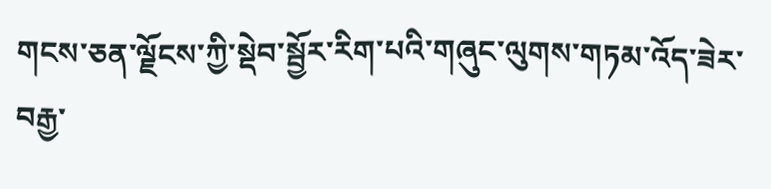གངས་ཅན་ལྗོངས་ཀྱི་སྡེབ་སྦྱོར་རིག་པའི་གཞུང་ལུགས་གཏམ་འོད་ཟེར་བརྒྱ་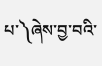པ་༽ཞེས་བྱ་བའི་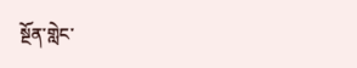སྔོན་གླེང་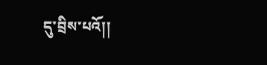དུ་བྲིས་པའོ།།